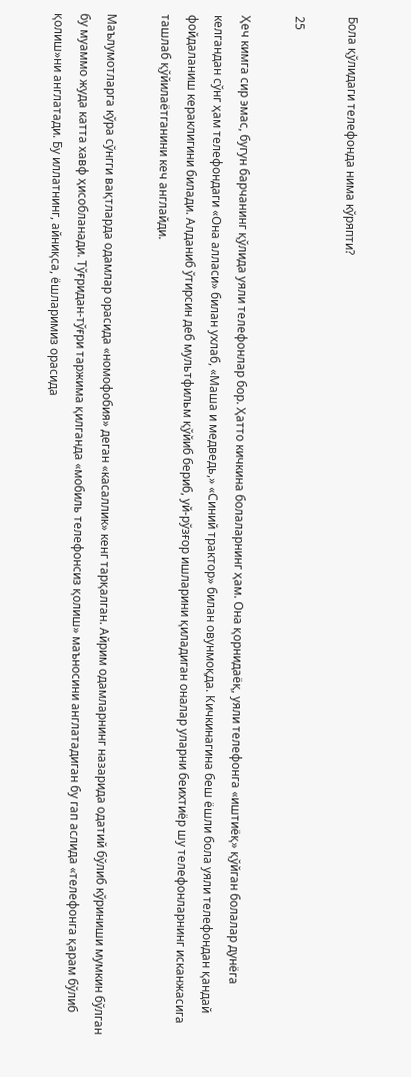Бола қўлидаги телефонда нима кўряпти?

25

Ҳеч кимга сир эмас, бугун барчанинг қўлида уяли телефонлар бор. Ҳатто кичкина болаларнинг ҳам. Она қорнидаёқ, уяли телефонга «иштиёқ» қўйган болалар дунёга келгандан сўнг ҳам телефондаги «Она алласи» билан ухлаб, «Маша и медведь,» «Синий трактор» билан овунмоқда. Кичкинагина беш ёшли бола уяли телефондан қандай фойдаланиш кераклигини билади. Алданиб ўтирсин деб мультфильм қўйиб бериб, уй-рўзғор ишларини қиладиган оналар уларни беихтиёр шу телефонларнинг исканжасига ташлаб қўйилаётганини кеч англайди.

Маълумотларга кўра сўнгги вақтларда одамлар орасида «номофобия» деган «касаллик» кенг тарқалган. Айрим одамларнинг назарида одатий бўлиб кўриниши мумкин бўлган бу муаммо жуда катта хавф ҳисобланади. Тўғридан-тўғри таржима қилганда «мобиль телефонсиз қолиш» маъносини англатадиган бу гап аслида «телефонга қарам бўлиб қолиш»ни англатади. Бу иллатнинг, айниқса, ёшларимиз орасида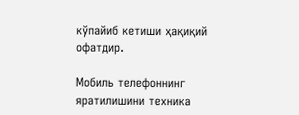кўпайиб кетиши ҳақиқий офатдир.

Мобиль телефоннинг яратилишини техника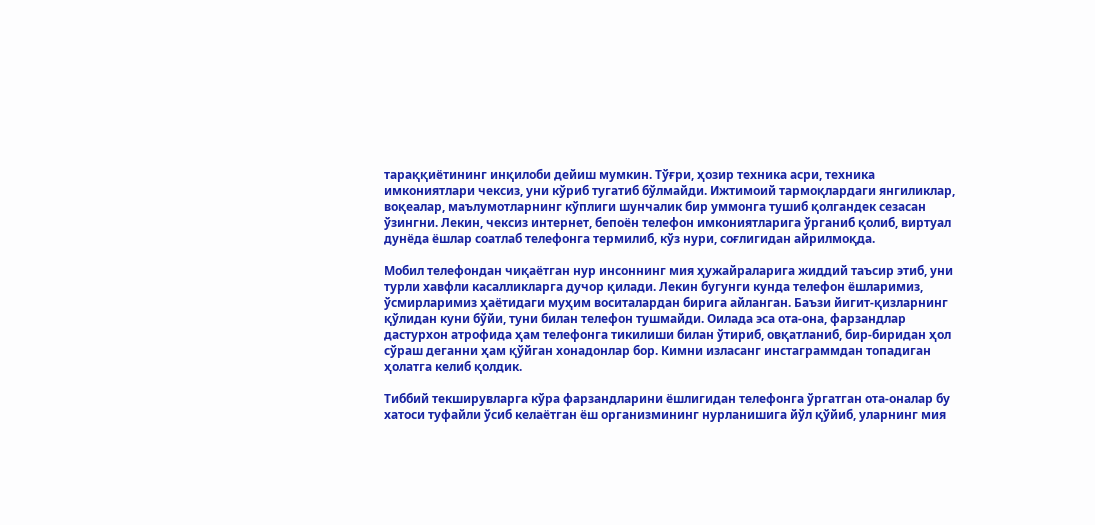тараққиётининг инқилоби дейиш мумкин. Тўғри, ҳозир техника асри, техника имкониятлари чексиз, уни кўриб тугатиб бўлмайди. Ижтимоий тармоқлардаги янгиликлар, воқеалар, маълумотларнинг кўплиги шунчалик бир уммонга тушиб қолгандек сезасан ўзингни. Лекин, чексиз интернет, бепоён телефон имкониятларига ўрганиб қолиб, виртуал дунёда ёшлар соатлаб телефонга термилиб, кўз нури, соғлигидан айрилмоқда.

Мобил телефондан чиқаётган нур инсоннинг мия ҳужайраларига жиддий таъсир этиб, уни турли хавфли касалликларга дучор қилади. Лекин бугунги кунда телефон ёшларимиз, ўсмирларимиз ҳаётидаги муҳим воситалардан бирига айланган. Баъзи йигит-қизларнинг қўлидан куни бўйи, туни билан телефон тушмайди. Оилада эса ота-она, фарзандлар дастурхон атрофида ҳам телефонга тикилиши билан ўтириб, овқатланиб, бир-биридан ҳол сўраш деганни ҳам қўйган хонадонлар бор. Кимни изласанг инстаграммдан топадиган ҳолатга келиб қолдик.

Тиббий текширувларга кўра фарзандларини ёшлигидан телефонга ўргатган ота-оналар бу хатоси туфайли ўсиб келаётган ёш организмининг нурланишига йўл қўйиб, уларнинг мия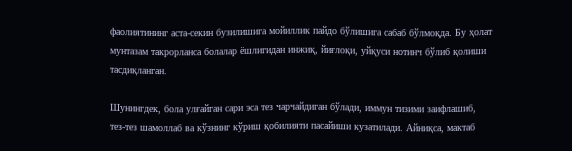фаолиятининг аста-секин бузилишига мойиллик пайдо бўлишига сабаб бўлмоқда. Бу ҳолат мунтазам такрорланса болалар ёшлигидан инжиқ, йиғлоқи, уйқуси нотинч бўлиб қолиши тасдиқланган.

Шунингдек, бола улғайган сари эса тез чарчайдиган бўлади, иммун тизими заифлашиб,  тез-тез шамоллаб ва кўзнинг кўриш қобилияти пасайиши кузатилади. Айниқса, мактаб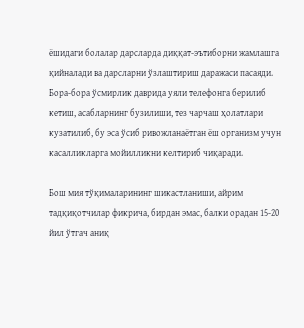ёшидаги болалар дарсларда диққат-эътиборни жамлашга қийналади ва дарсларни ўзлаштириш даражаси пасаяди. Бора-бора ўсмирлик даврида уяли телефонга берилиб кетиш, асабларнинг бузилиши, тез чарчаш ҳолатлари кузатилиб, бу эса ўсиб ривожланаётган ёш организм учун касалликларга мойилликни келтириб чиқаради.

Бош мия тўқималарининг шикастланиши, айрим тадқиқотчилар фикрича, бирдан эмас, балки орадан 15-20 йил ўтгач аниқ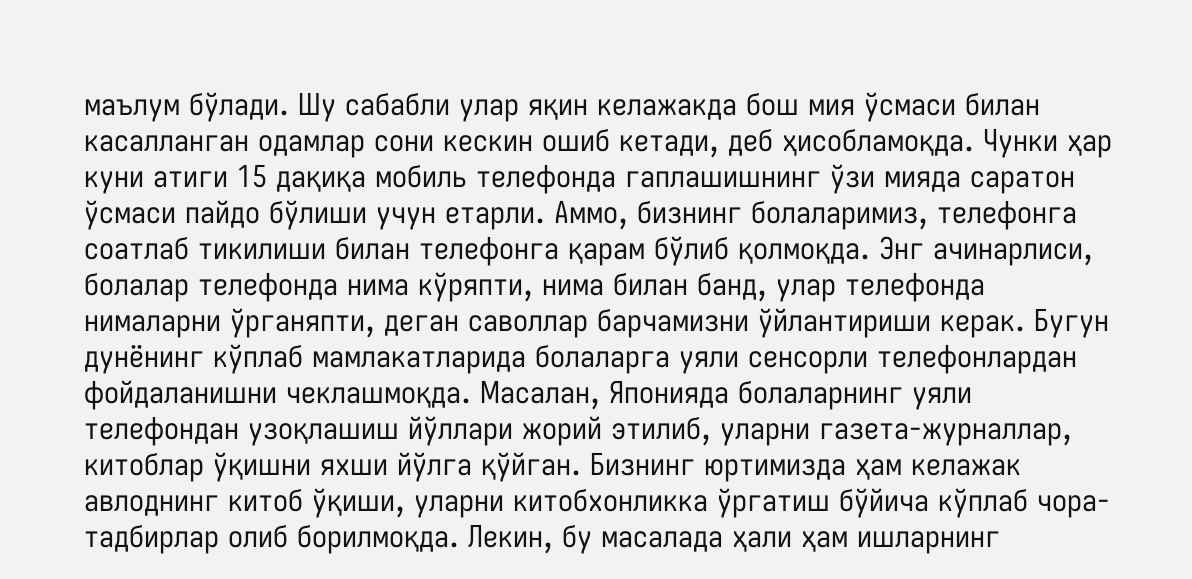маълум бўлади. Шу сабабли улар яқин келажакда бош мия ўсмаси билан касалланган одамлар сони кескин ошиб кетади, деб ҳисобламоқда. Чунки ҳар куни атиги 15 дақиқа мобиль телефонда гаплашишнинг ўзи мияда саратон ўсмаси пайдо бўлиши учун етарли. Аммо, бизнинг болаларимиз, телефонга соатлаб тикилиши билан телефонга қарам бўлиб қолмоқда. Энг ачинарлиси, болалар телефонда нима кўряпти, нима билан банд, улар телефонда нималарни ўрганяпти, деган саволлар барчамизни ўйлантириши керак. Бугун дунёнинг кўплаб мамлакатларида болаларга уяли сенсорли телефонлардан фойдаланишни чеклашмоқда. Масалан, Японияда болаларнинг уяли телефондан узоқлашиш йўллари жорий этилиб, уларни газета-журналлар, китоблар ўқишни яхши йўлга қўйган. Бизнинг юртимизда ҳам келажак авлоднинг китоб ўқиши, уларни китобхонликка ўргатиш бўйича кўплаб чора-тадбирлар олиб борилмоқда. Лекин, бу масалада ҳали ҳам ишларнинг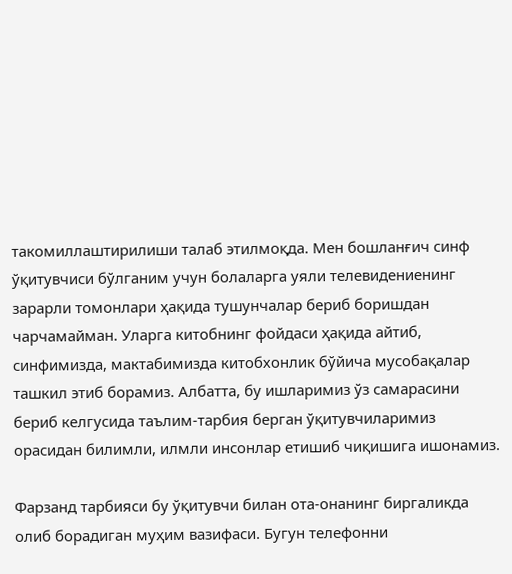такомиллаштирилиши талаб этилмоқда. Мен бошланғич синф ўқитувчиси бўлганим учун болаларга уяли телевидениенинг зарарли томонлари ҳақида тушунчалар бериб боришдан чарчамайман. Уларга китобнинг фойдаси ҳақида айтиб, синфимизда, мактабимизда китобхонлик бўйича мусобақалар ташкил этиб борамиз. Албатта, бу ишларимиз ўз самарасини бериб келгусида таълим-тарбия берган ўқитувчиларимиз орасидан билимли, илмли инсонлар етишиб чиқишига ишонамиз.

Фарзанд тарбияси бу ўқитувчи билан ота-онанинг биргаликда олиб борадиган муҳим вазифаси. Бугун телефонни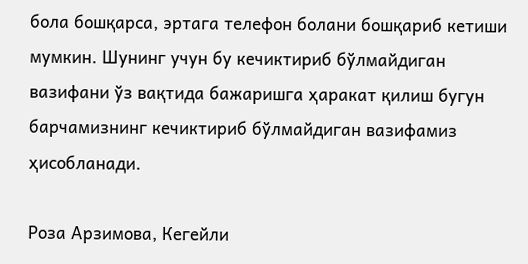бола бошқарса, эртага телефон болани бошқариб кетиши мумкин. Шунинг учун бу кечиктириб бўлмайдиган вазифани ўз вақтида бажаришга ҳаракат қилиш бугун барчамизнинг кечиктириб бўлмайдиган вазифамиз ҳисобланади.

Роза Арзимова, Кегейли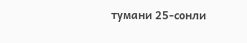тумани 25-сонли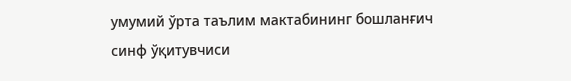умумий ўрта таълим мактабининг бошланғич синф ўқитувчиси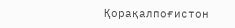Қорақалпоғистон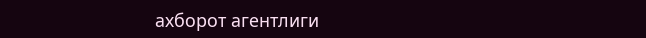ахборот агентлиги